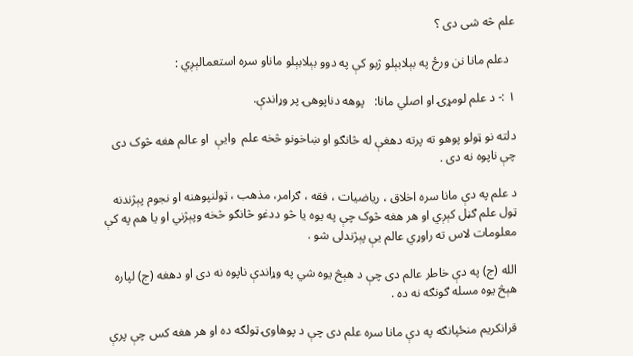علم څه شى دى ؟

  دعلم مانا نن ورځ په بېلابېلو ژبو کې په دوو بېلابېلو ماناو سره استعمالېږي :

١ :- د علم لومړۍ او اصلي مانا:   پوهه دناپوهۍ پر وړاندې.

دلته نو ټولو پوهو ته پرته دهغې له څانګو او ښاخونو څخه علم  وايې  او عالم هغه څوک دى چې ناپوه نه دى .

د علم په دې مانا سره اخلاق ، رياضيات ، فقه ، ګرامر، مذهب ، ټولنپوهنه او نجوم پېژندنه ټول علم ګڼل کېږي او هر هغه څوک چې په يوه يا څو ددغو څانګو څخه وپېژني او يا هم په کې معلومات لاس ته راوړي عالم يې پېژندلى شو .

الله (ج) په دې خاطر عالم دى چې د هېڅ يوه شي په وړاندې ناپوه نه دى او دهغه (ج) لپاره هېڅ يوه مسله ګونګه نه ده .

قرانکريم منځپانګه په دې مانا سره علم دى چې د پوهاوۍ ټولګه ده او هر هغه کس چې پرې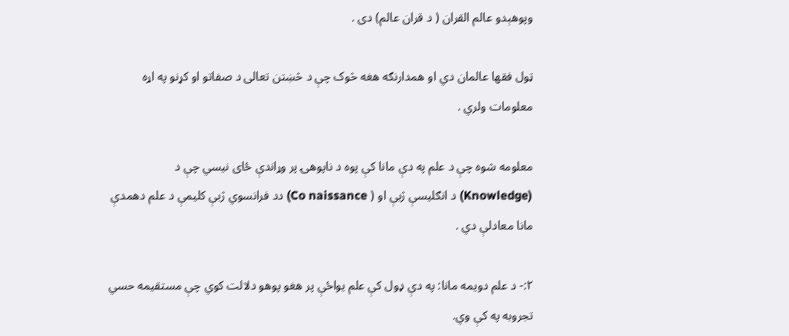وپوهېدو عالم القران ( د قران عالم) دى .

ټول فقها عالمان دي او همدارنګه هغه څوک چې د څښتن تعالى د صفاتو او کړنو په اړه معلومات ولري .

معلومه شوه چې د علم په دې مانا کې پوه د ناپوهۍ پر وړاندې ځاى نيسي چې د (Knowledge) د انګليسې ژبې او ( Co naissance) دد فرانسوي ژبې کليمې د علم دهمدې مانا معادلې دي .

٢:- د علم دويمه مانا: په دې ډول کې علم يواځې پر هغو پوهو دلالت کوي چې مستقيمه حسي تجروبه په کې وي.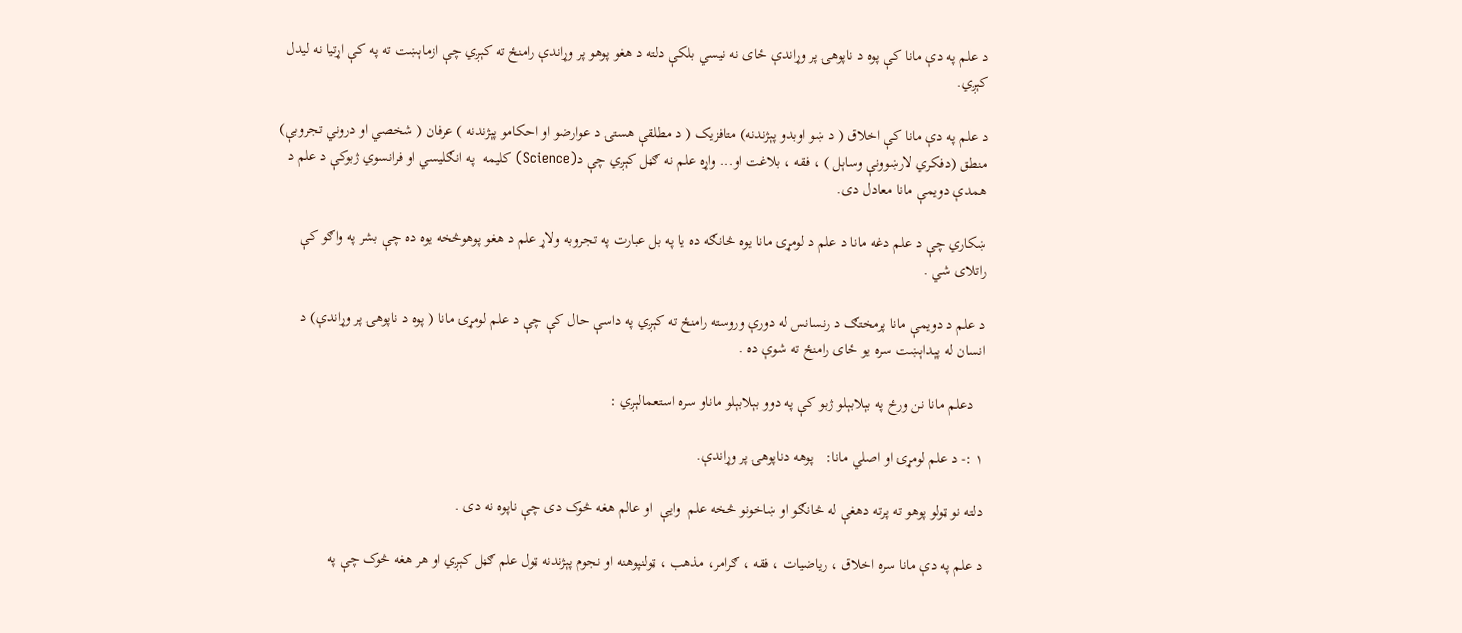د علم په دې مانا کې پوه د ناپوهۍ پر وړاندې ځاى نه نيسي بلکې دلته د هغو پوهو پر وړاندې رامنځ ته کېږي چې ازماېښت ته په کې اړتيا نه ليدل کېږي.

د علم په دې مانا کې اخلاق ( د ښو اوبدو پېژندنه) متافزيک ( د مطلقې هستۍ د عوارضو او احکامو پېژندنه ) عرفان ( شخصي او دروني تجروبې) منطق (دفکري لارښوونې وساېل ) ، فقه ، بلاغت او... واړه علم نه ګڼل کېږي چې د(Science) کليمه  په انګليسي او فرانسوي ژبوکې د علم د همدې دويمې مانا معادل دى.

ښکاري چې د علم دغه مانا د علم د لومړۍ مانا يوه څانګه ده يا په بل عبارت په تجروبه ولاړ علم د هغو پوهوڅخه يوه ده چې بشر په واګو کې راتلاى شي .

د علم د دويمې مانا پرمختګ د رنسانس له دورې وروسته رامنځ ته کېږي په داسې حال کې چې د علم لومړۍ مانا ( پوه د ناپوهۍ پر وړاندې) د انسان له پېداېښت سره يو ځاى رامنځ ته شوې ده .

   دعلم مانا نن ورځ په بېلابېلو ژبو کې په دوو بېلابېلو ماناو سره استعمالېږي :

١ :- د علم لومړۍ او اصلي مانا:   پوهه دناپوهۍ پر وړاندې.

دلته نو ټولو پوهو ته پرته دهغې له څانګو او ښاخونو څخه علم  وايې  او عالم هغه څوک دى چې ناپوه نه دى .

د علم په دې مانا سره اخلاق ، رياضيات ، فقه ، ګرامر، مذهب ، ټولنپوهنه او نجوم پېژندنه ټول علم ګڼل کېږي او هر هغه څوک چې په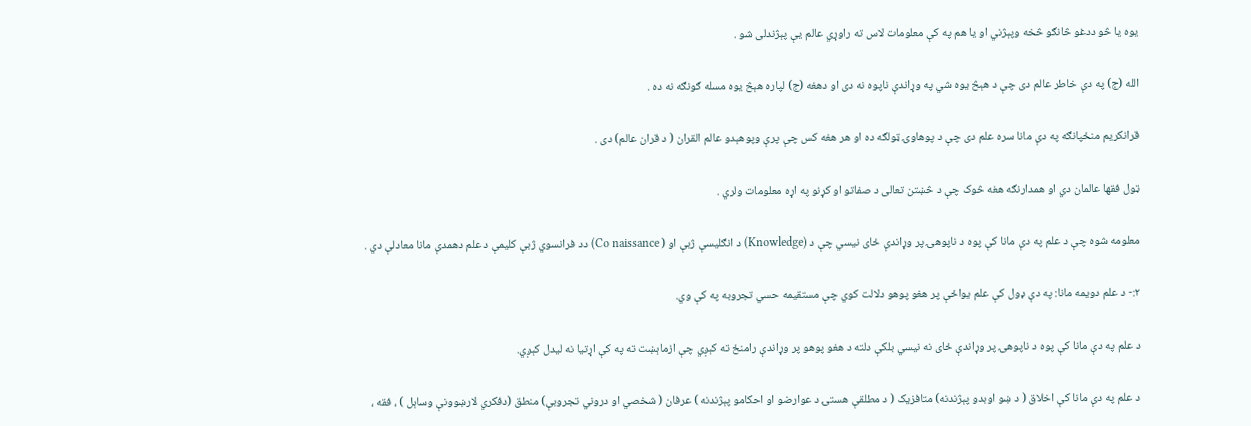يوه يا څو ددغو څانګو څخه وپېژني او يا هم په کې معلومات لاس ته راوړي عالم يې پېژندلى شو .

الله (ج) په دې خاطر عالم دى چې د هېڅ يوه شي په وړاندې ناپوه نه دى او دهغه (ج) لپاره هېڅ يوه مسله ګونګه نه ده .

قرانکريم منځپانګه په دې مانا سره علم دى چې د پوهاوۍ ټولګه ده او هر هغه کس چې پرې وپوهېدو عالم القران ( د قران عالم) دى .

ټول فقها عالمان دي او همدارنګه هغه څوک چې د څښتن تعالى د صفاتو او کړنو په اړه معلومات ولري .

معلومه شوه چې د علم په دې مانا کې پوه د ناپوهۍ پر وړاندې ځاى نيسي چې د (Knowledge) د انګليسې ژبې او ( Co naissance) دد فرانسوي ژبې کليمې د علم دهمدې مانا معادلې دي .

٢:- د علم دويمه مانا: په دې ډول کې علم يواځې پر هغو پوهو دلالت کوي چې مستقيمه حسي تجروبه په کې وي.

د علم په دې مانا کې پوه د ناپوهۍ پر وړاندې ځاى نه نيسي بلکې دلته د هغو پوهو پر وړاندې رامنځ ته کېږي چې ازماېښت ته په کې اړتيا نه ليدل کېږي.

د علم په دې مانا کې اخلاق ( د ښو اوبدو پېژندنه) متافزيک ( د مطلقې هستۍ د عوارضو او احکامو پېژندنه ) عرفان ( شخصي او دروني تجروبې) منطق (دفکري لارښوونې وساېل ) ، فقه ،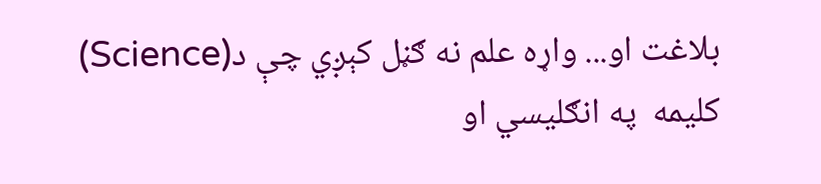بلاغت او... واړه علم نه ګڼل کېږي چې د(Science) کليمه  په انګليسي او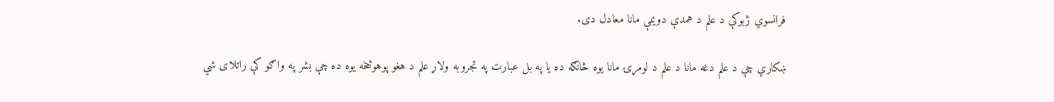فرانسوي ژبوکې د علم د همدې دويمې مانا معادل دى.

ښکاري چې د علم دغه مانا د علم د لومړۍ مانا يوه څانګه ده يا په بل عبارت په تجروبه ولاړ علم د هغو پوهوڅخه يوه ده چې بشر په واګو کې راتلاى شي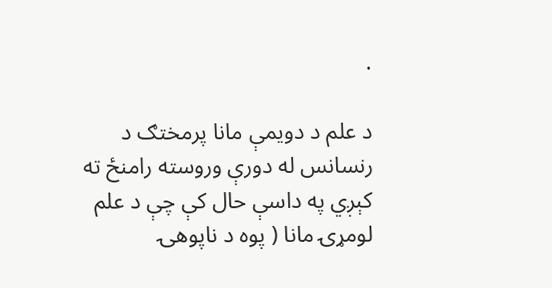.

د علم د دويمې مانا پرمختګ د رنسانس له دورې وروسته رامنځ ته کېږي په داسې حال کې چې د علم لومړۍ مانا ( پوه د ناپوهۍ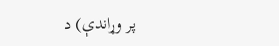پر وړاندې) د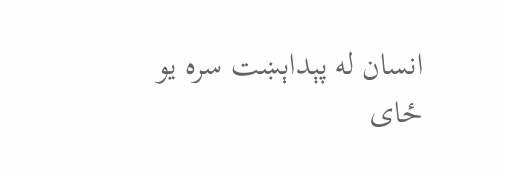انسان له پېداېښت سره يو ځاى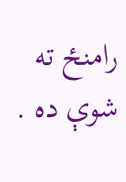رامنځ ته شوې ده .